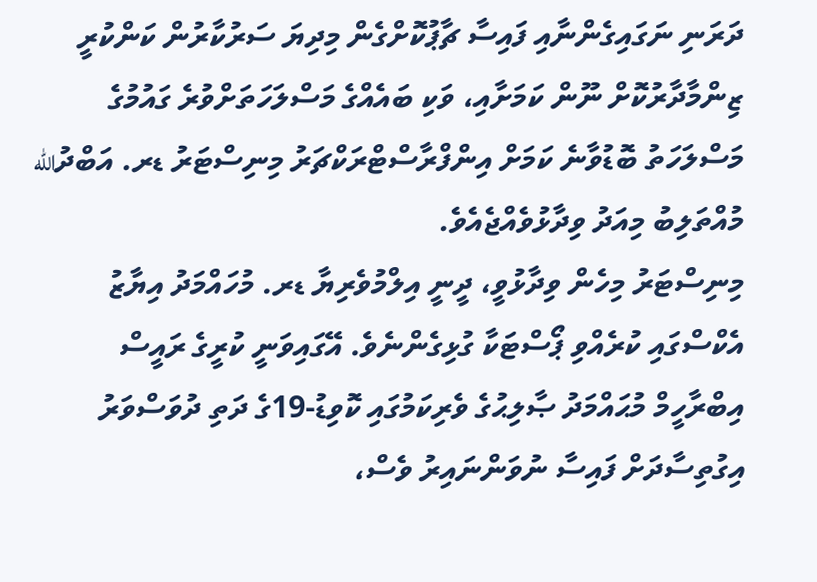ދަރަނި ނަގައިގެންނާއި ފައިސާ ޗާޕުކޮށްގެން މިދިޔަ ސަރުކާރުން ކަންކުރީ ޒިންމާދާރުކޮށް ނޫން ކަމަށާއި، ވަކި ބައެއްގެ މަސްލަހަތަށްވުރެ ގައުމުގެ މަސްލަހަތު ބޮޑުވާނެ ކަމަށް އިންފްރާސްޓްރަކްޗަރު މިނިސްޓަރު ޑރ. އަބްދުالله މުއްތަލިބު މިއަދު ވިދާޅުވެއްޖެއެވެ.
މިނިސްޓަރު މިހެން ވިދާޅުވީ، ދީނީ އިލްމުވެރިޔާ ޑރ. މުހައްމަދު އިޔާޒު އެކްސްގައި ކުރެއްވި ޕޯސްޓަކާ ގުޅިގެންނެވެ. އޭގައިވަނީ ކުރީގެ ރައީސް އިބްރާހީމް މުޙައްމަދު ޞާލިޙުގެ ވެރިކަމުގައި ކޮވިޑު-19ގެ ދަތި ދުވަސްވަރު އިގުތިސާދަށް ފައިސާ ނުވަންނައިރު ވެސް،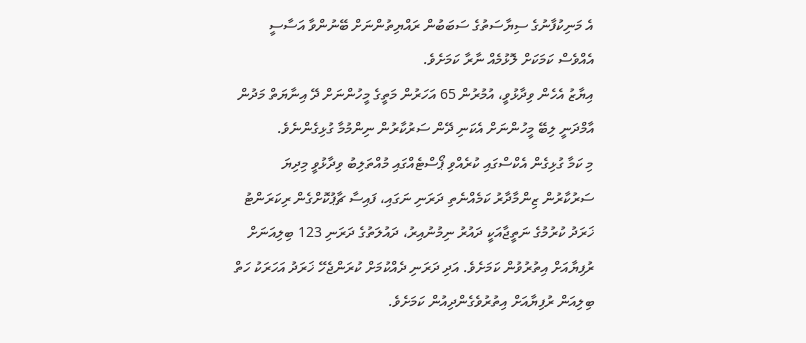އެ މަނިކުފާނުގެ ސިޔާސަތުގެ ސަބަބުން ރައްޔިތުންނަށް ބޭނުންވާ އަސާސީ އެއްވެސް ކަމަކަށް ލޮޅުމެއް ނާރާ ކަމަށެވެ.
އިޔާޒު އެހެން ވިދާޅުވީ، އުމުރުން 65 އަހަރުން މަތީގެ މީހުންނަށް ދޭ އިނާޔަތް މަދުން އާމްދަނީ ލިބޭ މީހުންނަށް އެކަނި ދޭން ސަރުކާރުން ނިންމުމާ ގުޅިގެންނެވެ.
މި ކަމާ ގުޅިގެން އެކްސްގައި ކުރެއްވި ޕޯސްޓެއްގައި މުއްތަލިބު ވިދާޅުވީ މިދިޔަ ސަރުކާރުން ޒިންމާދާރު ކަމެއްނެތި ދަރަނި ނަގައި، ފައިސާ ޗާޕުކޮށްގެން ރިކަރަންޓު ޚަރަދު ކުރުމުގެ ނަތީޖާއަކީ ދައުރު ނިމުނުއިރު، ދައުލަތުގެ ދަރަނި 123 ބިލިއަނަށް ރުފިޔާއަށް އިތުރުވުން ކަމަށެވެ. އަދި ދަރަނި ދެއްކުމަށް ކުރަންޖެހޭ ޚަރަދު އަހަރަކު ހަތް ބިލިއަން ރުފިޔާއަށް އިތުރުވެގެންދިއުން ކަމަށެވެ.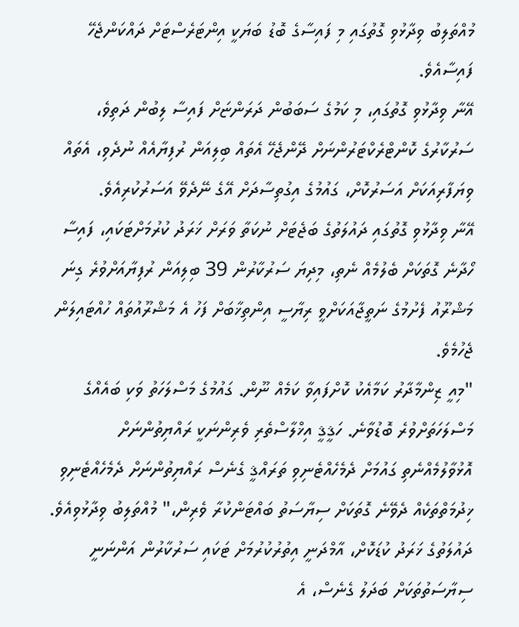މުއްތަލިބު ވިދާޅުވި ގޮތުގައި މި ފައިސާގެ ބޮޑު ބަޔަކީ އިންޓަރެސްޓަށް ދައްކަންޖެހޭ ފައިސާއެވެ.
އޭނާ ވިދާޅުވި ގޮތުގައި، މި ކަމުގެ ސަބަބުން ދަރަންޏަށް ފައިސާ ލިބުން ދަތިވެ، ސަރުކާރުގެ ކޮންޓްރެކްޓަރުންނަށް ދޭންޖެހޭ އެތައް ބިލިއަން ރުފިޔާއެއް ނުދެވި، އެތައް ވިޔަފާރިއަކަށް އަސަރުކޮށް، ގައުމުގެ އިގުތިސާދަށް އޭގެ ނޭދެވޭ އަސަރުކުރިއެވެ.
އޭނާ ވިދާޅުވި ގޮތުގައި ދައުލަތުގެ ބަޖެޓަށް ނުކަތާ ވަރަށް ޚަރަދު ކުރުމަށްޓަކައި، ފައިސާ ހޯދާނެ ގޮތަކަށް ބެލުމެއް ނެތި، މިދިޔަ ސަރުކާރުން 39 ބިލިއަން ރުފިޔާއަށްވުރެ ގިނަ މަޝްރޫއު ފެށުމުގެ ނަތީޖާއަކަށްވީ ރިޔާސީ އިންތިޚާބަށް ފަހު އެ މަޝްރޫއުތައް ހުއްޓައިލަން ޖެހުމެވެ.
"މިއީ ޒިންމާދާރު ކަމާއެކު ކޮށްފައިވާ ކަމެއް ނޫން. ގައުމުގެ މަސްލަހަތު ވަކި ބައެއްގެ މަސްލަހަތަށްވުރެ ބޮޑުވާނެ. ހަޤީޤީ އިޚްލާސްތެރި ވެރިންނަކީ ރައްޔިތުންނަށް އޮޅުވާލުމެއްނެތި ގައުމަށް ދެމެހެއްޓެނިވި ތަރައްޤީ ގެނެސް ރައްޔިތުންނަށް ދެމެހެއްޓެނިވި ޚިދުމަތްތަކެއް ދެވޭނެ ގޮތަކަށް ސިޔާސަތު ބައްޓަންކުރާ ވެރިން،" މުއްތަލިބު ވިދާޅުވިއެވެ.
ދައުލަތުގެ ޚަރަދު ކުޑަކޮށް، އާމްދަނީ އިތުރުކުރުމަށް ޓަކައި ސަރުކާރުން އަންނަނީ ސިޔާސަތުތަކަށް ބަދަލު ގެނެސް، އެ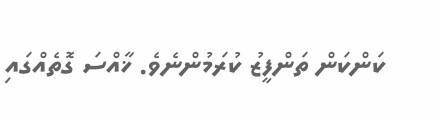ކަންކަން ތަންފީޒު ކުރަމުންނެވެ. ޚާއްސަ ގޮތެއްގައި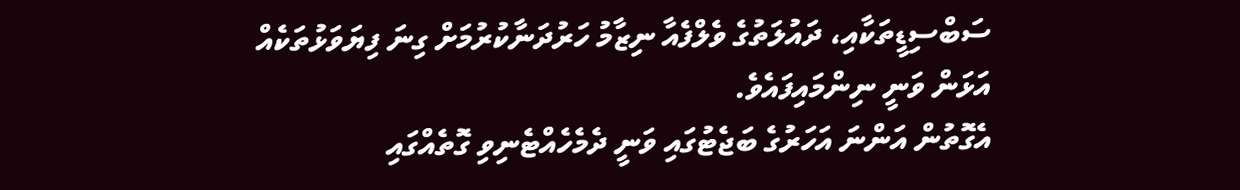ސަބްސިޑީތަކާއި، ދައުލަތުގެ ވެލްފެއާ ނިޒާމު ހަރުދަނާކުރުމަށް ގިނަ ފިޔަވަޅުތަކެއް އަޅަން ވަނީ ނިންމައިފައެވެ.
އެގޮތުން އަންނަ އަހަރުގެ ބަޖެޓުގައި ވަނީ ދެމެހެއްޓެނިވި ގޮތެއްގައި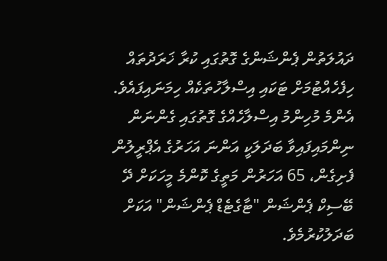ދައުލަތުން ޕެންޝަންގެ ގޮތުގައި ކުރާ ޚަރަދުތައް ހިފެހެއްޓުމަށް ޓަކައި އިސްލާހުތަކެއް ހިމަނައިފައެވެ.
އެންމެ މުހިންމު އިސްލާހެއްގެ ގޮތުގައި ގެންނަން ނިންމައިފައިވާ ބަދަލަކީ އަންނަ އަހަރުގެ އެޕްރީލުން ފެށިގެން، 65 އަހަރުން މަތީގެ ކޮންމެ މީހަކަށް ދޭ ބޭސިކް ޕެންޝަން "ޓާގެޓެޑް ޕެންޝަން" އަކަށް ބަދަލުކުރުމެވެ.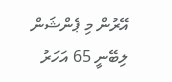އޭރުން މި ޕެންޝަން ލިބޭނީ 65 އަހަރު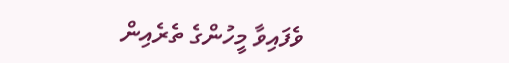ވެފައިވާ މީހުންގެ ތެރެއިން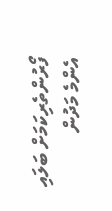ފޯރުންތެރިކަމަށް ބަލައި އެންމެ މަދުން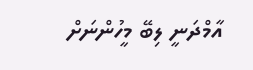އާމްދަނީ ލިބޭ މީހުންނަށް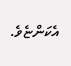އެކަންޏެވެ.